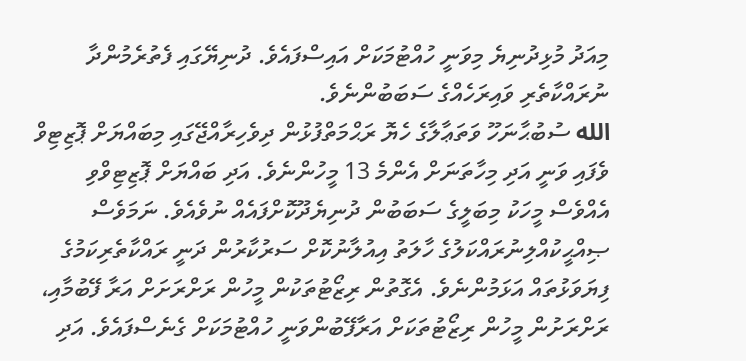މިއަދު މުޅިދުނިޔެ މިވަނީ ހުއްޓުމަކަށް އައިސްފައެވެ. ދުނިޔޭގައި ފެތުރެމުންދާ ނުރައްކާތެރި ވައިރަހެއްގެ ސަބަބުންނެވެ.
الله ސުބުޙާނަހޫ ވަތަޢާލާގެ ހެޔޮ ރަޙްމަތްފުޅުން ދިވެހިރާއްޖޭގައި މިބައްޔަށް ޕޮޒިޓިވް ވެފައި ވަނީ އަދި މިހާތަނަށް އެންމެ 13 މީހުންނެވެ. އަދި ބައްޔަށް ޕޮޒިޓިވްވި އެއްވެސް މީހަކު މިބަލީގެ ސަބަބުން ދުނިޔެދޫކޮށްފައެއް ނުވެއެވެ. ނަމަވެސް ޞިއްޙީކުއްލިނުރައްކަލުގެ ހާލަތު އިއުލާނުކޮށް ސަރުކާރުން ދަނީ ރައްކާތެރިކަމުގެ ފިޔަވަޅުތައް އަޅަމުންނެވެ. އެގޮތުން ރިޒޯޓުތަކުން މީހުން ރަށްރަށަށް އަރާ ފޭބުމާއި، ރަށްރަށުން މީހުން ރިޒޯޓުތަކަށް އަރާފޭބުންވަނީ ހުއްޓުމަކަށް ގެނެސްފައެވެ. އަދި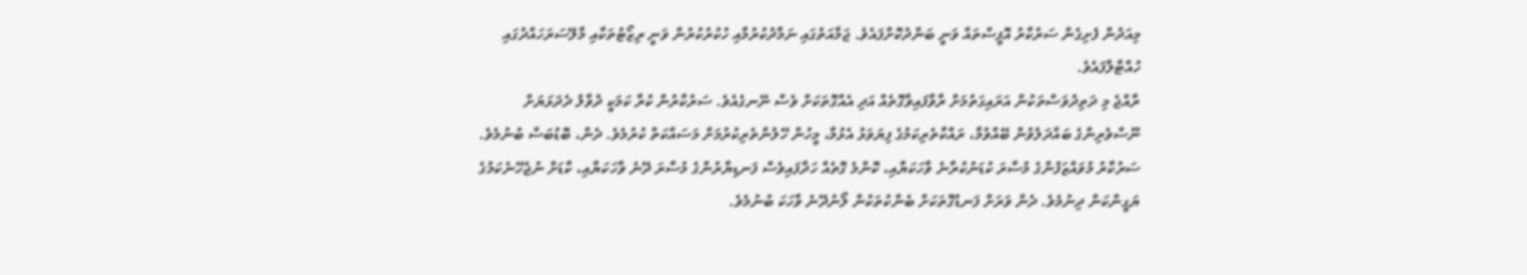މިއަދުން ފެށިގެން ސަރުކާރު އޮފީސްތައް ވަނީ ބަންދުކޮށްފައެވެ. ޖަމާއަތުގައި ނަމާދުކުރުމާއި ހުކުރުކުރުން ވަނީ ރިޒޯޓުތަކާއި މާލޭސަރަހައްދުގައި ހުއްޓާލާފައެވެ.
ރާއްޖެ މި ދަތިދުވަސްތަކުން އަރައިގަތުމަށް ރާވާފައިވާގޮތެއް އަދި އެއްގޮތަކަށް ވެސް ނޭނގެއެވެ. ސަރުކާރުން ކުރާ ކަމަކީ ދުވާލު ދެދަޅަޔަށް ނޫސްވެރިންގެ ބައްދަލުވުން ބޭއްވުމާ، ރައްކާތެރިކަމުގެ ފިޔަވަޅު އެޅުމާ، މީހުން ހޭލުންތެރިކުރުމަށް މަސައްކަތް ކުރުމެވެ. ދެން، ބޮޑުބަސް ބުނުމެވެ. ސަރުކާރު މުވައްޒަފުންގެ މުސާރަ ކުޑަނުކުރާނެ ވާހަކަޔާއި، ކޮންމެ ގޮތެއް ހަދާފައިވެސް ފަނޑިޔާރުންގެ މުސާރަ ދޭނެ ވާހަކަޔާއި، ކާޑަށް ނުޖެހޭނެކަމުގެ ޔަގީންކަން ދިނުމެވެ. ދެން ވަރަށް ފަނޑުގޮތަކަށް ބެންކުތަކުން ލޯނުދޭނެ ވާހަކަ ބުނުމެވެ.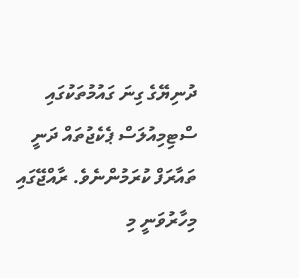ދުނިޔޭގެ ގިނަ ގައުމުތަކުގައި ސްޓިމިއުލަސް ޕެކެޖުތައް ދަނީ ތައާރަފް ކުރަމުންނެވެ. ރާއްޖޭގައި މިހާރުވަނީ މި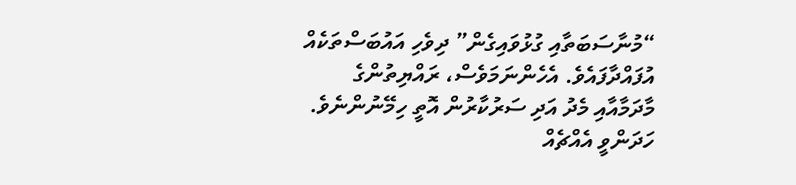“މުނާސަބަތާއި ގުޅުވައިގެން” ދިވެހި އައުބަސްތަކެއް އުފައްދާފައެވެ. އެހެންނަމަވެސް، ރައްޔިތުންގެ މާދަމާއާއި މެދު އަދި ސަރުކާރުން އޮތީ ހިމޭނުންނެވެ. ހަދަންވީ އެއްޗެއް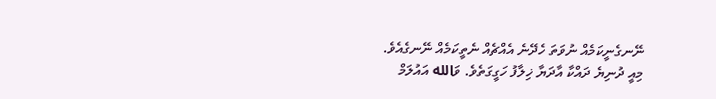ނޭނގެނީކަމެއް ނުވަތަ ހެދޭނެ އެއްޗެއް ނެތީކަމެއް ނޭނގެއެވެ.
މިއީ ދުނިޔެ ދައްކާ އާދަޔާ ޚިލާފު ހަގީގަތެވެ. ވަالله އައުލަމް